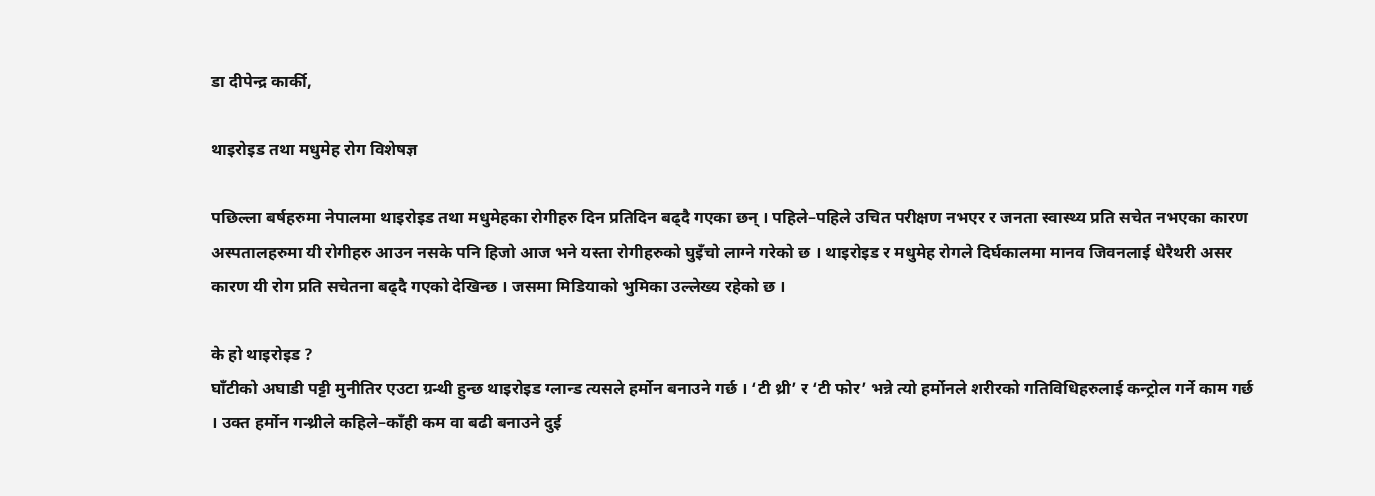डा दीपेन्द्र कार्की,

थाइरोइड तथा मधुमेह रोग विशेषज्ञ

पछिल्ला बर्षहरुमा नेपालमा थाइरोइड तथा मधुमेहका रोगीहरु दिन प्रतिदिन बढ्दै गएका छन् । पहिले–पहिले उचित परीक्षण नभएर र जनता स्वास्थ्य प्रति सचेत नभएका कारण अस्पतालहरुमा यी रोगीहरु आउन नसके पनि हिजो आज भने यस्ता रोगीहरुको घुइँचो लाग्ने गरेको छ । थाइरोइड र मधुमेह रोगले दिर्घकालमा मानव जिवनलाई धेरैथरी असर कारण यी रोग प्रति सचेतना बढ्दै गएको देखिन्छ । जसमा मिडियाको भुमिका उल्लेख्य रहेको छ ।

के हो थाइरोइड ?
घाँटीको अघाडी पट्टी मुनीतिर एउटा ग्रन्थी हुन्छ थाइरोइड ग्लान्ड त्यसले हर्मोन बनाउने गर्छ । ‘टी थ्री’ र ‘टी फोर’ भन्ने त्यो हर्मोनले शरीरको गतिविधिहरुलाई कन्ट्रोल गर्ने काम गर्छ । उक्त हर्मोन गन्थ्रीले कहिले–काँही कम वा बढी बनाउने दुई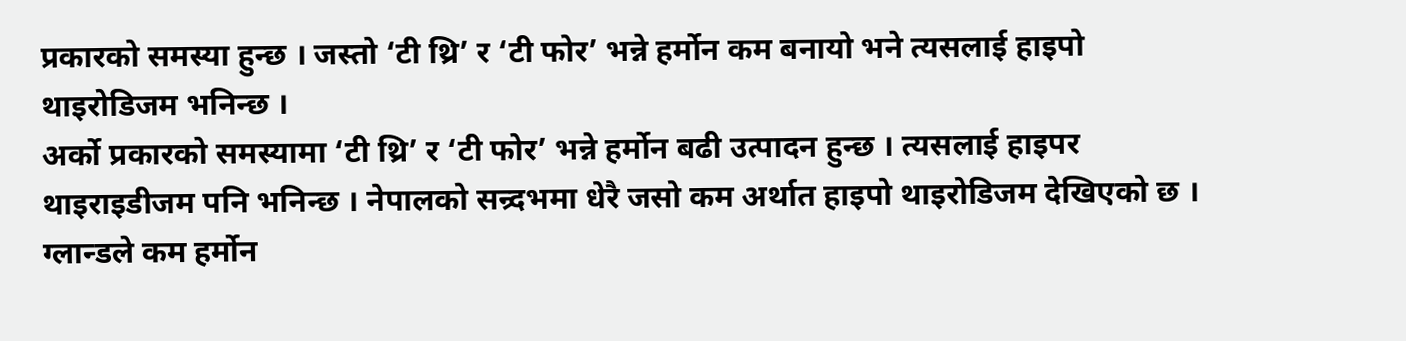प्रकारको समस्या हुन्छ । जस्तो ‘टी थ्रि’ र ‘टी फोर’ भन्ने हर्मोन कम बनायो भने त्यसलाई हाइपो थाइरोडिजम भनिन्छ ।
अर्को प्रकारको समस्यामा ‘टी थ्रि’ र ‘टी फोर’ भन्ने हर्मोन बढी उत्पादन हुन्छ । त्यसलाई हाइपर थाइराइडीजम पनि भनिन्छ । नेपालको सन्र्दभमा धेरै जसो कम अर्थात हाइपो थाइरोडिजम देखिएको छ । ग्लान्डले कम हर्मोन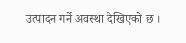उत्पादन गर्ने अवस्था देखिएको छ ।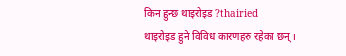किन हुन्छ थाइरोइड ?thairied
थाइरोइड हुने विविध कारणहरु रहेका छन् ।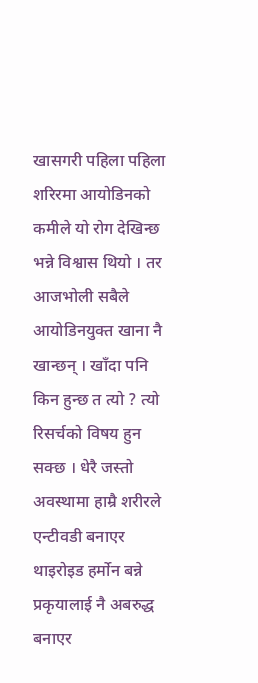खासगरी पहिला पहिला शरिरमा आयोडिनको कमीले यो रोग देखिन्छ भन्ने विश्वास थियो । तर आजभोली सबैले आयोडिनयुक्त खाना नै खान्छन् । खाँदा पनि किन हुन्छ त त्यो ? त्यो रिसर्चको विषय हुन सक्छ । धेरै जस्तो अवस्थामा हाम्रै शरीरले एन्टीवडी बनाएर थाइरोइड हर्मोन बन्ने प्रकृयालाई नै अबरुद्ध बनाएर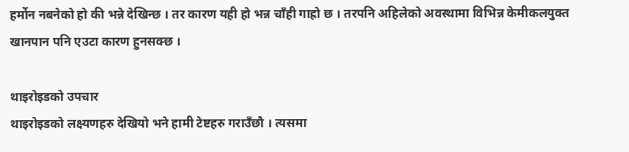हर्मोन नबनेको हो की भन्ने देखिन्छ । तर कारण यही हो भन्न चाँही गाह्रो छ । तरपनि अहिलेको अवस्थामा विभिन्न केमीकलयुक्त खानपान पनि एउटा कारण हुनसक्छ ।

थाइरोइडको उपचार
थाइरोइडको लक्ष्यणहरु देखियो भने हामी टेष्टहरु गराउँछौ । त्यसमा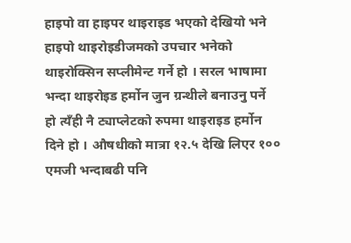हाइपो वा हाइपर थाइराइड भएको देखियो भने हाइपो थाइरोइडीजमको उपचार भनेको थाइरोक्सिन सप्लीमेन्ट गर्ने हो । सरल भाषामा भन्दा थाइरोइड हर्मोन जुन ग्रन्थीले बनाउनु पर्ने हो त्यँही नै ट्याप्लेटको रुपमा थाइराइड हर्मोन दिने हो । औषधीको मात्रा १२.५ देखि लिएर १०० एमजी भन्दाबढी पनि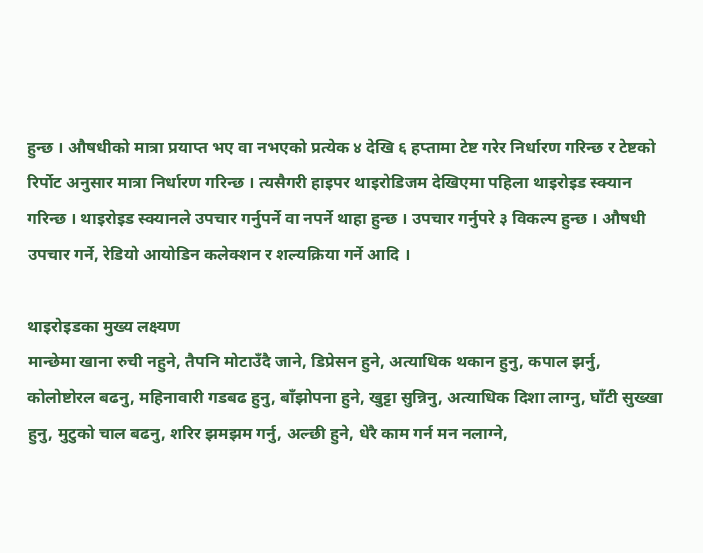हुन्छ । औषधीको मात्रा प्रयाप्त भए वा नभएको प्रत्येक ४ देखि ६ हप्तामा टेष्ट गरेर निर्धारण गरिन्छ र टेष्टको रिर्पोट अनुसार मात्रा निर्धारण गरिन्छ । त्यसैगरी हाइपर थाइरोडिजम देखिएमा पहिला थाइरोइड स्क्यान गरिन्छ । थाइरोइड स्क्यानले उपचार गर्नुपर्ने वा नपर्ने थाहा हुन्छ । उपचार गर्नुपरे ३ विकल्प हुन्छ । औषधी उपचार गर्ने, रेडियो आयोडिन कलेक्शन र शल्यक्रिया गर्ने आदि ।

थाइरोइडका मुख्य लक्ष्यण
मान्छेमा खाना रुची नहुने, तैपनि मोटाउँदै जाने, डिप्रेसन हुने, अत्याधिक थकान हुनु, कपाल झर्नु, कोलोष्टोरल बढनु, महिनावारी गडबढ हुनु, बाँझोपना हुने, खुट्टा सुन्निनु, अत्याधिक दिशा लाग्नु, घाँटी सुख्खा हुनु, मुटुको चाल बढनु, शरिर झमझम गर्नु, अल्छी हुने, धेरै काम गर्न मन नलाग्ने,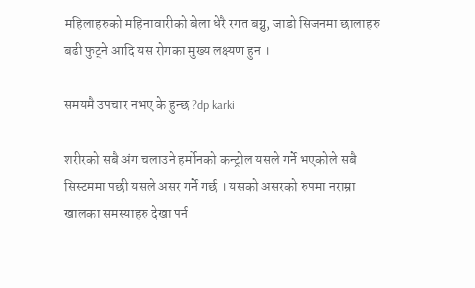महिलाहरुको महिनावारीको बेला धेरै रगत बग्नु, जाडो सिजनमा छालाहरु बढी फुट्ने आदि यस रोगका मुख्य लक्ष्यण हुन ।

समयमै उपचार नभए के हुन्छ ?dp karki

शरीरको सबै अंग चलाउने हर्मोनको कन्ट्रोल यसले गर्ने भएकोले सबै सिस्टममा पछी यसले असर गर्ने गर्छ । यसको असरको रुपमा नराम्रा खालका समस्याहरु देखा पर्न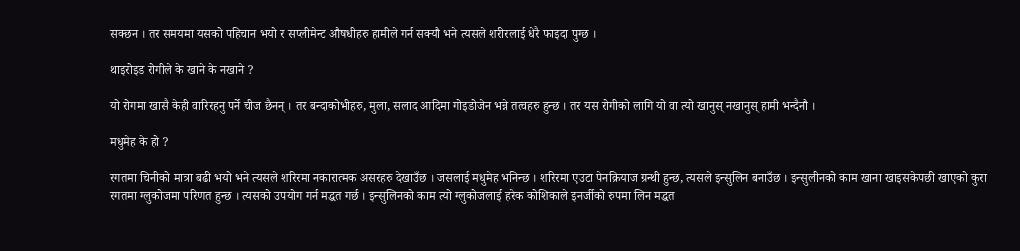सक्छन । तर समयमा यसको पहिचान भयो र सप्लीमेन्ट औषधीहरु हामीले गर्न सक्यौ भने त्यसले शरीरलाई धेरै फाइदा पुग्छ ।

थाइरोइड रोगीले के खाने के नखाने ?

यो रोगमा खासै केही वारिरहनु पर्ने चीज छैनन् । तर बन्दाकोभीहरु, मुला, सलाद आदिमा गोइडोजेन भन्ने तत्वहरु हुन्छ । तर यस रोगीको लागि यो वा त्यो खानुस् नखानुस् हामी भन्दैनौ ।

मधुमेह के हो ?

रगतमा चिनीको मात्रा बढी भयो भने त्यसले शरिरमा नकारात्मक असरहरु देखाउँछ । जसलाई मधुमेह भनिन्छ । शरिरमा एउटा पेनक्रियाज ग्रन्थी हुन्छ, त्यसले इन्सुलिन बनाउँछ । इन्सुलीनको काम खाना खाइसकेपछी खाएको कुरा रगतमा ग्लुकोजमा परिणत हुन्छ । त्यसको उपयोग गर्न मद्धत गर्छ । इन्सुलिनको काम त्यो ग्लुकोजलाई हरेक कोशिकाले इनर्जीको रुपमा लिन मद्धत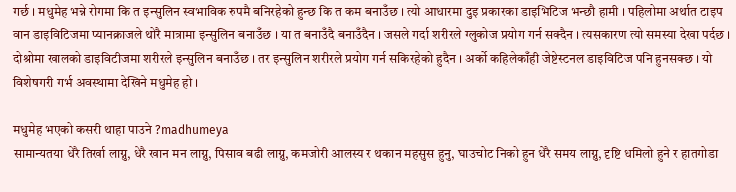गर्छ । मधुमेह भन्ने रोगमा कि त इन्सुलिन स्वभाविक रुपमै बनिरहेको हुन्छ कि त कम बनाउँछ । त्यो आधारमा दुइ प्रकारका डाइभिटिज भन्छौ हामी । पहिलोमा अर्थात टाइप वान डाइविटिजमा प्यानक्राजले थोरै मात्रामा इन्सुलिन बनाउँछ । या त बनाउँदै बनाउँदैन । जसले गर्दा शरीरले ग्लुकोज प्रयोग गर्न सक्दैन । त्यसकारण त्यो समस्या देखा पर्दछ । दोश्रोमा खालको डाइविटीजमा शरीरले इन्सुलिन बनाउँछ । तर इन्सुलिन शरीरले प्रयोग गर्न सकिरहेको हुदैन । अर्को कहिलेकाँही जेष्टेस्टनल डाइविटिज पनि हुनसक्छ । यो विशेषगरी गर्भ अवस्थामा देखिने मधुमेह हो ।

मधुमेह भएको कसरी थाहा पाउने ?madhumeya
सामान्यतया धेरै तिर्खा लाग्नु, धेरै खान मन लाग्नु, पिसाव बढी लाग्नु, कमजोरी आलस्य र थकान महसुस हुनु, घाउचोट निको हुन धेरै समय लाग्नु, दृष्टि धमिलो हुने र हातगोडा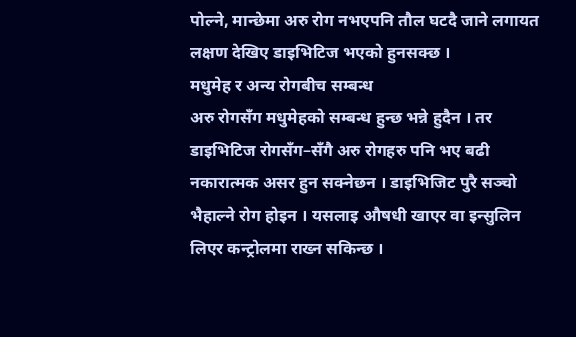पोल्ने, मान्छेमा अरु रोग नभएपनि तौल घटदै जाने लगायत लक्षण देखिए डाइभिटिज भएको हुनसक्छ ।
मधुमेह र अन्य रोगबीच सम्बन्ध
अरु रोगसँग मधुमेहको सम्बन्ध हुन्छ भन्ने हुदैन । तर डाइभिटिज रोगसँग–सँगै अरु रोगहरु पनि भए बढी नकारात्मक असर हुन सक्नेछन । डाइभिजिट पुरै सञ्चो भैहाल्ने रोग होइन । यसलाइ औषधी खाएर वा इन्सुलिन लिएर कन्ट्रोलमा राख्न सकिन्छ ।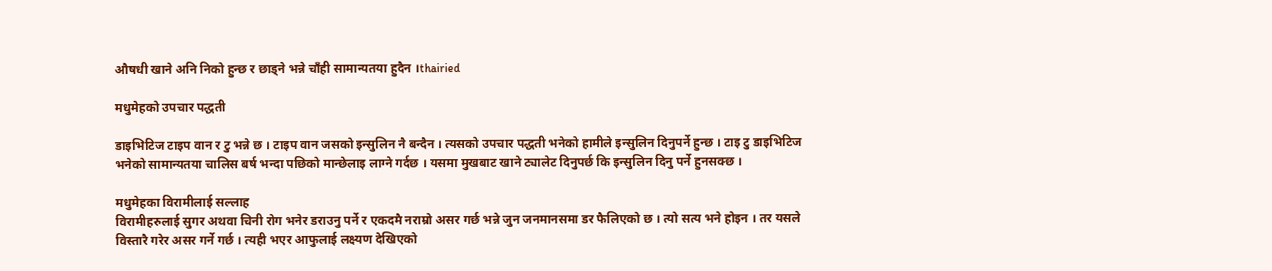औषधी खाने अनि निको हुन्छ र छाड्ने भन्ने चाँही सामान्यतया हुदैन ।thairied

मधुमेहको उपचार पद्धती

डाइभिटिज टाइप वान र टु भन्ने छ । टाइप वान जसको इन्सुलिन नै बन्दैन । त्यसको उपचार पद्धती भनेको हामीले इन्सुलिन दिनुपर्ने हुन्छ । टाइ टु डाइभिटिज भनेको सामान्यतया चालिस बर्ष भन्दा पछिको मान्छेलाइ लाग्ने गर्दछ । यसमा मुखबाट खाने ट्यालेट दिनुपर्छ कि इन्सुलिन दिनु पर्ने हुनसक्छ ।

मधुमेहका विरामीलाई सल्लाह
विरामीहरुलाई सुगर अथवा चिनी रोग भनेर डराउनु पर्ने र एकदमै नराम्रो असर गर्छ भन्ने जुन जनमानसमा डर फैलिएको छ । त्यो सत्य भने होइन । तर यसले विस्तारै गरेर असर गर्ने गर्छ । त्यही भएर आफुलाई लक्ष्यण देखिएको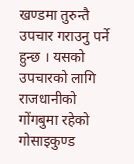खण्डमा तुरुन्तै उपचार गराउनु पर्ने हुन्छ । यसको उपचारको लागि राजधानीको गोंगबुमा रहेको गोसाइकुण्ड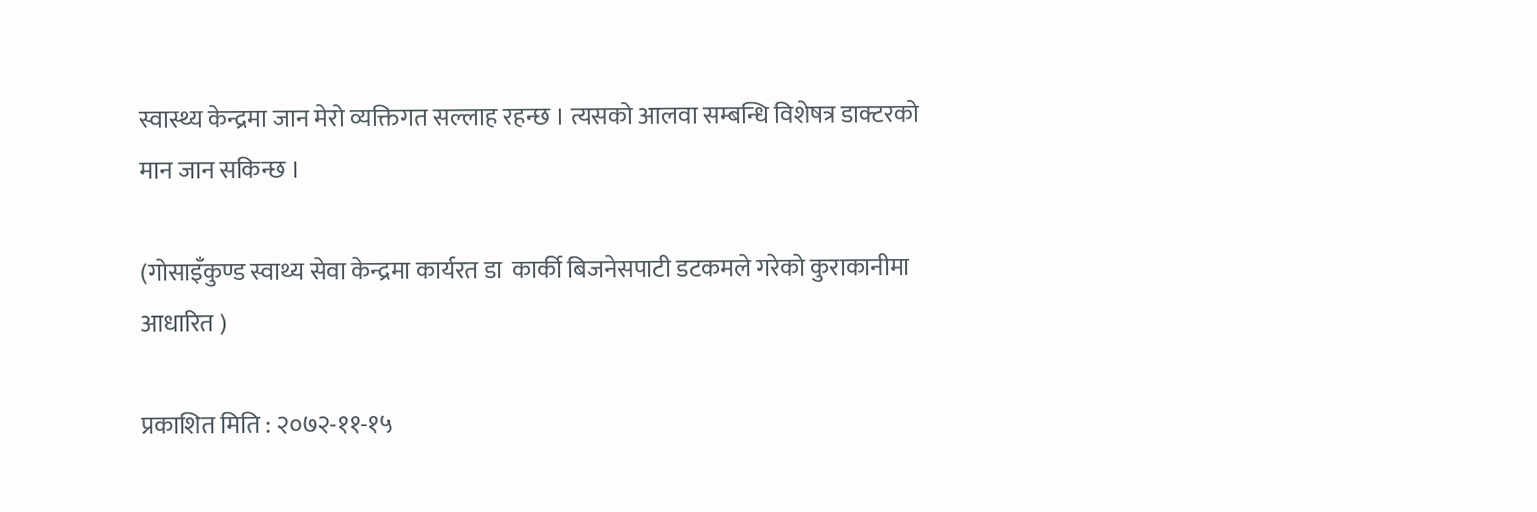स्वास्थ्य केन्द्रमा जान मेरो व्यक्तिगत सल्लाह रहन्छ । त्यसको आलवा सम्बन्धि विशेषत्र डाक्टरको मान जान सकिन्छ ।

(गोसाइँकुण्ड स्वाथ्य सेवा केन्द्रमा कार्यरत डा  कार्की बिजनेसपाटी डटकमले गरेको कुराकानीमा आधारित )

प्रकाशित मिति : २०७२-११-१५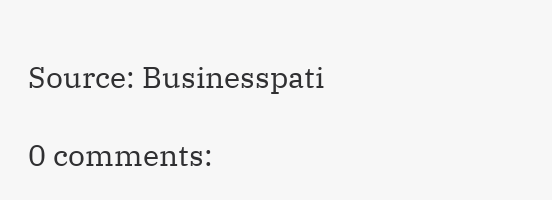Source: Businesspati

0 comments: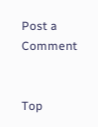Post a Comment


Top